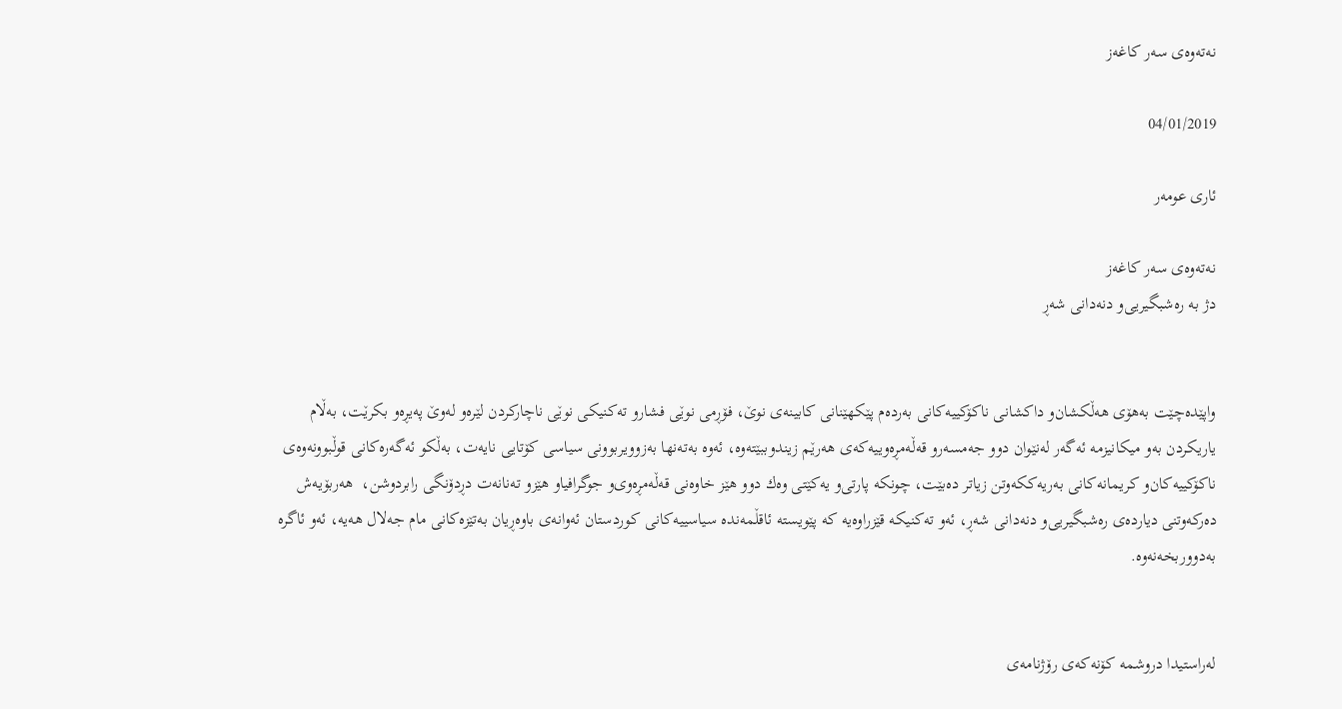نه‌ته‌وه‌ی سه‌ر كاغه‌ز

04/01/2019

ئاری عومەر

نه‌ته‌وه‌ی سه‌ر كاغه‌ز
دژ به‌ ره‌شبگیریی‌و دنه‌دانی شه‌ڕ


واپێده‌چێت به‌هۆی هه‌ڵكشان‌و داكشانی ناكۆكییه‌كانی به‌رده‌م پێكهێنانی كابینه‌ی نوێ، فۆڕمی نوێی فشارو ته‌كنیكی نوێی ناچاركردن لێره‌و له‌وێ په‌یڕه‌و بكرێت، به‌ڵام یاریكردن به‌و میكانیزمه‌ ئه‌گه‌ر له‌نێوان دوو جه‌مسه‌ر‌و قه‌ڵه‌مڕه‌وییه‌كه‌ی هه‌رێم زیندوببێته‌وه‌، ئه‌وه‌ به‌ته‌نها به‌زوویربوونی سیاسی كۆتایی نایه‌ت، به‌ڵكو ئه‌گه‌ره‌كانی قوڵبوونه‌وه‌ی ناكۆكییه‌كان‌و كریمانه‌كانی به‌ریه‌ككه‌وتن زیاتر ده‌بێت، چونكه‌ پارتی‌و یه‌كێتی وه‌ك دوو هێز خاوه‌نی قه‌ڵه‌مڕه‌وی‌و جوگرافیاو هێزو ته‌نانه‌ت دڕدۆنگی رابردوشن،  هه‌ربۆیه‌ش ده‌ركه‌وتنی دیارده‌ی ره‌شبگیریی‌و دنه‌دانی شه‌ڕ، ئه‌و ته‌كنیكه‌ قێزراوه‌یه‌ كه‌ پێویسته‌ ئاقڵمه‌نده‌ سیاسییه‌كانی كوردستان ئه‌وانه‌ی باوه‌ڕیان به‌تێزه‌كانی مام جه‌لال هه‌یه‌، ئه‌و ئاگره‌ به‌دووربخه‌نه‌وه‌.


له‌راستیدا دروشمه‌ كۆنه‌كه‌ی رۆژنامه‌ی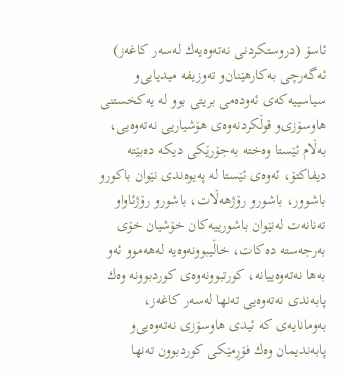ئاسۆ (دروستكردنی نه‌ته‌وه‌یه‌ك له‌سه‌ر كاغه‌ز) ئه‌گه‌رچی به‌كارهێنان‌و ته‌وزیفه‌ میدیایی‌و سیاسییه‌كه‌ی ئه‌وده‌می بریتی بوو له‌ یه‌كخستنی هاوسۆزی‌و قوڵكردنه‌وه‌ی هۆشیاریی نه‌ته‌وه‌یی، به‌ڵام ئێستا وه‌خته‌ به‌جۆرێكی دیكه‌ ده‌بێته‌ دیفاكتۆ، ئه‌وه‌ی ئێستا له‌ په‌یوه‌ندی نێوان باكور‌و باشوور، باشورو رۆژهه‌ڵات، باشورو رۆژئاواو ته‌نانه‌ت له‌نێوان باشورییه‌كان خۆشیان خۆی به‌رجه‌سته‌ ده‌كات، خاڵیبوونه‌وه‌یه‌ له‌هه‌موو ئه‌و به‌ها نه‌ته‌وه‌ییانه‌، كورتبوونه‌وه‌ی كوردبوونه‌ وه‌ك پابه‌ندی نه‌ته‌وه‌یی ته‌نها له‌سه‌ر كاغه‌ز، به‌ومانایه‌ی كه‌ ئیدی هاوسۆزی نه‌ته‌وه‌یی‌و پابه‌ندیمان وه‌ك فۆڕمێكی كوردبوون ته‌نها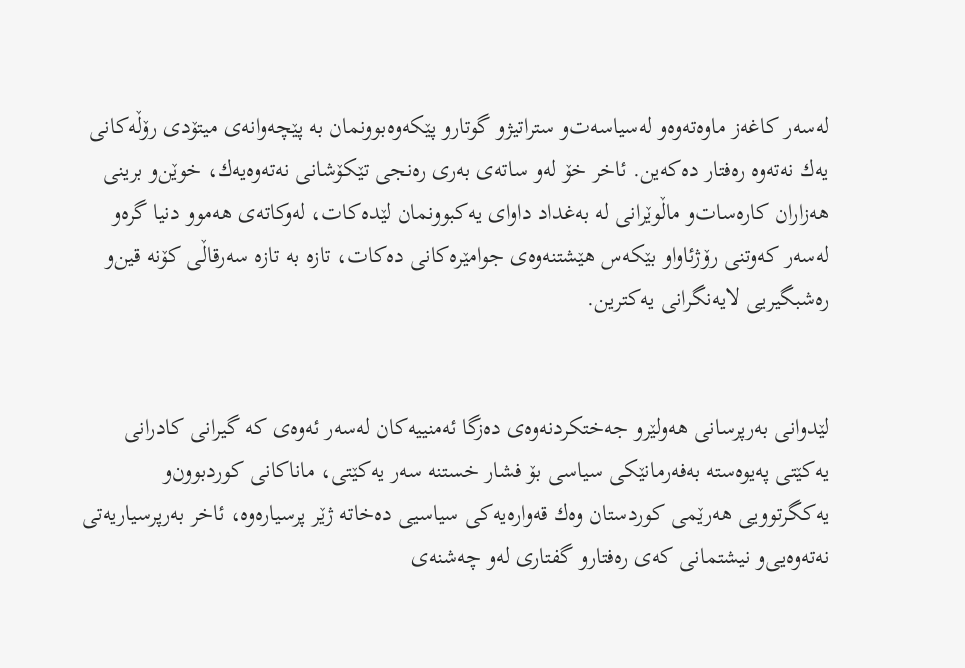له‌سه‌ر كاغه‌ز ماوه‌ته‌وه‌و له‌سیاسه‌ت‌و ستراتیژو گوتارو پێكه‌وه‌بوونمان به‌ پێچه‌وانه‌ی میتۆدی رۆڵه‌كانی یه‌ك نه‌ته‌وه‌ ره‌فتار ده‌كه‌ین. ئاخر خۆ له‌و ساته‌ی به‌ری ره‌نجی تێكۆشانی نه‌ته‌وه‌یه‌ك، خوێن‌و برینی هه‌زاران كاره‌سات‌و ماڵوێرانی له‌ به‌غداد داوای یه‌كبوونمان لێده‌كات، له‌وكاته‌ی هه‌موو دنیا گره‌و له‌سه‌ر كه‌وتنی رۆژئاواو بێكه‌س هێشتنه‌وه‌ی جوامێره‌كانی ده‌كات، تازه‌ به‌ تازه‌ سه‌رقاڵی كۆنه‌ قین‌و ره‌شبگیریی لایه‌نگرانی یه‌كترین.


لێدوانی به‌رپرسانی هه‌ولێرو جه‌ختكردنه‌وه‌ی ده‌زگا ئه‌منییه‌كان له‌سه‌ر ئه‌وه‌ی كه‌ گیرانی كادرانی یه‌كێتی په‌یوه‌سته‌ به‌فه‌رمانێكی سیاسی بۆ فشار خستنه‌ سه‌ر یه‌كێتی، ماناكانی كوردبوون‌و یه‌كگرتوویی هه‌رێمی كوردستان وه‌ك قه‌واره‌یه‌كی سیاسیی ده‌خاته‌ ژێر پرسیاره‌وه‌، ئاخر به‌رپرسیاریه‌تی نه‌ته‌وه‌یی‌و نیشتمانی كه‌ی ره‌فتار‌و گفتاری له‌و چه‌شنه‌ی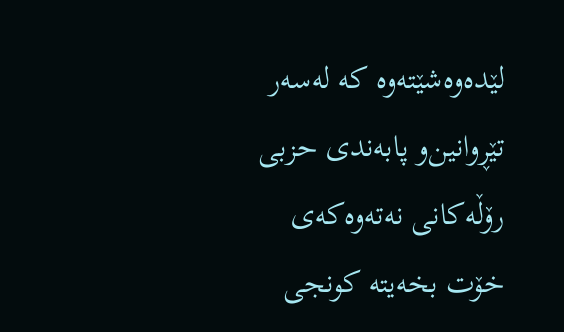لێده‌وه‌شێته‌وه‌ كه‌ له‌سه‌ر تێڕوانین‌و پابه‌ندی حزبی رۆڵه‌كانی نه‌ته‌وه‌كه‌ی خۆت بخه‌یته‌ كونجی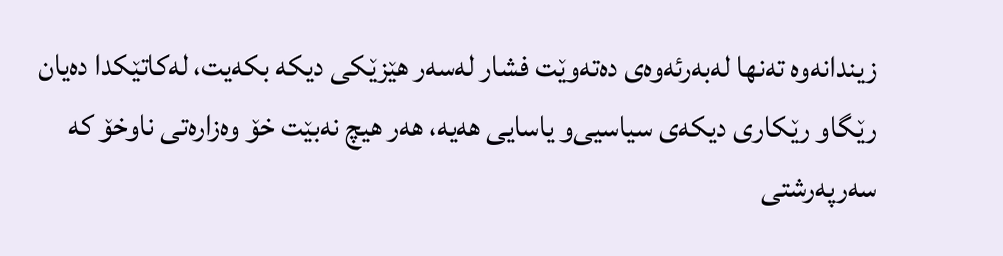زیندانه‌وه‌ ته‌نها له‌به‌رئه‌وه‌ی ده‌ته‌وێت فشار له‌سه‌ر هێزێكی دیكه‌ بكه‌یت، له‌كاتێكدا ده‌یان رێگاو رێكاری دیكه‌ی سیاسیی‌و یاسایی هه‌یه‌، هه‌ر هیچ نه‌بێت خۆ وه‌زاره‌تی ناوخۆ كه‌ سه‌رپه‌رشتی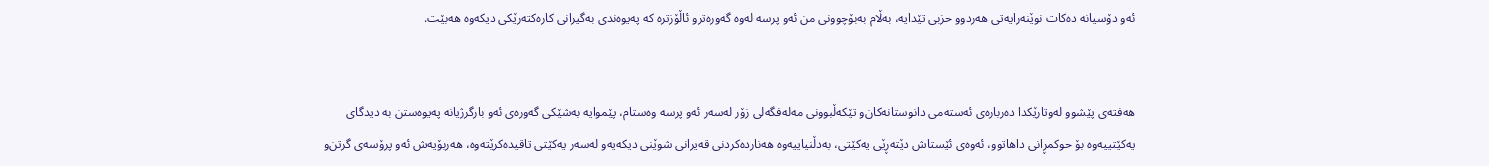ئه‌و دۆسیانه‌ ده‌كات نوێنه‌رایه‌تی هه‌ردوو حزبی تێدایه‌، به‌ڵام به‌بۆچوونی من ئه‌و پرسه‌ له‌وه‌ گه‌وره‌ترو ئاڵۆزتره‌ كه‌ په‌یوه‌ندی به‌گیرانی كاره‌كته‌رێكی دیكه‌وه‌ هه‌بێت.


هه‌فته‌ی پێشوو له‌وتارێكدا ده‌رباره‌ی ئه‌سته‌می دانوستانه‌كان‌و تێكه‌ڵبوونی مه‌له‌فگه‌لی زۆر له‌سه‌ر ئه‌و پرسه‌ وه‌ستام، پێموایه‌ به‌شێكی گه‌وره‌ی ئه‌و بارگرژیانه‌ په‌یوه‌ستن به‌ دیدگای یه‌كێتییه‌وه‌ بۆ حوكمڕانی داهاتوو، ئه‌وه‌ی ئێستاش دێته‌ڕێی یه‌كێتی، به‌دڵنیاییه‌وه‌ هه‌نارده‌كردنی قه‌یرانی شوێنی دیكه‌یه‌و له‌سه‌ر یه‌كێتی تاقیده‌كرێته‌وه‌، هه‌ربۆیه‌ش ئه‌و پرۆسه‌ی گرتن‌و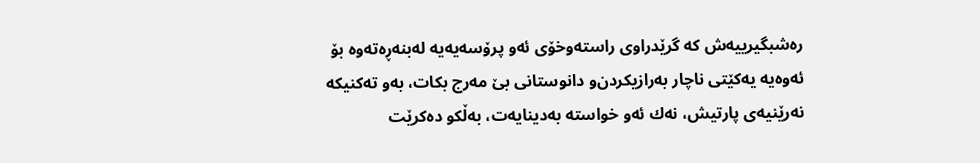ره‌شبگیرییه‌ش كه‌ گرێدراوی راسته‌وخۆی ئه‌و پرۆسه‌یه‌یه‌ له‌بنه‌ڕه‌ته‌وه‌ بۆ ئه‌وه‌یه‌ یه‌كێتی ناچار به‌رازیكردن‌و دانوستانی بێ مه‌رج بكات، به‌و ته‌كنیكه‌ نه‌رێنیه‌ی پارتیش، نه‌ك ئه‌و خواسته‌ به‌دینایه‌ت، به‌ڵكو ده‌كرێت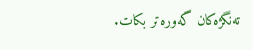ته‌نگژه‌كان گه‌وره‌تر بكات.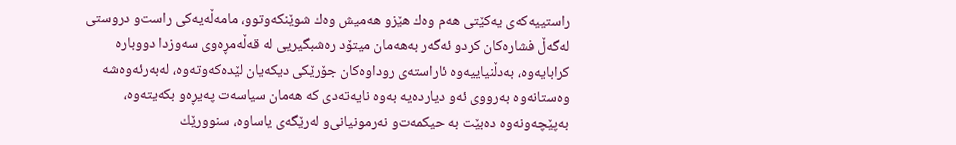راستییه‌كه‌ی یه‌كێتی هه‌م وه‌ك هێزو هه‌میش وه‌ك شوێنكه‌وتوو، مامه‌ڵه‌یه‌كی راست‌و دروستی له‌گه‌ڵ فشاره‌كان كردو ئه‌گه‌ر به‌هه‌مان میتۆد ره‌شبگیریی له‌ قه‌ڵه‌مڕه‌وی سه‌وزدا دووباره‌ كرابایه‌وه‌، به‌دڵنیاییه‌وه‌ ئاراسته‌ی روداوه‌كان جۆرێكی دیكه‌یان لێده‌كه‌وته‌وه‌، له‌به‌رئه‌وه‌شه‌ وه‌ستانه‌وه‌ به‌رووی ئه‌و دیارده‌یه‌ به‌وه‌ نایه‌ته‌دی كه‌ هه‌مان سیاسه‌ت په‌یڕه‌و بكه‌یته‌وه‌، به‌پێچه‌ونه‌وه‌ ده‌بێت به‌ حیكمه‌ت‌و نه‌رمونیانی‌و له‌رێگه‌ی یاساوه‌، سنوورێك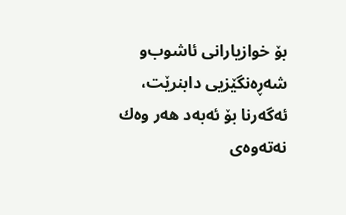بۆ خوازیارانی ئاشوب‌و شه‌ڕه‌نگێزیی دابنرێت، ئه‌گه‌رنا بۆ ئه‌به‌د هه‌ر وه‌ك نه‌ته‌وه‌ی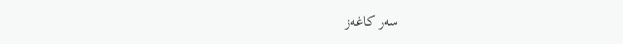سه‌ر كاغه‌ز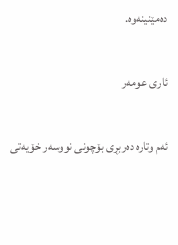ده‌مێنینه‌وه‌.

ئاری عومه‌ر

ئەم وتارە دەربڕی بۆچونی نووسەر خۆیەتی